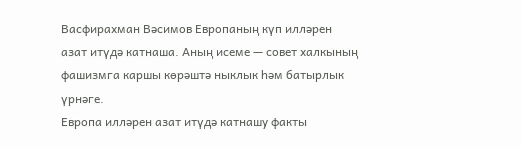Васфирахман Вәсимов Европаның күп илләрен азат итүдә катнаша. Аның исеме — совет халкының фашизмга каршы көрәштә ныклык һәм батырлык үрнәге.
Европа илләрен азат итүдә катнашу факты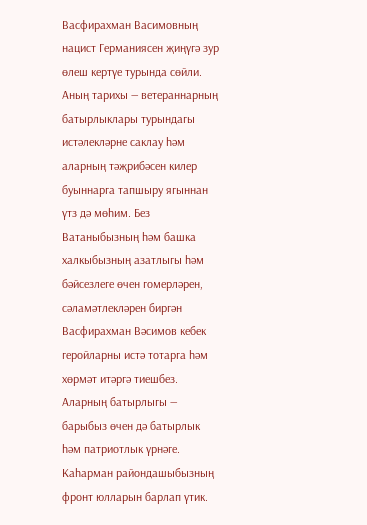Васфирахман Васимовның нацист Германиясен җиңүгә зур өлеш кертүе турында сөйли.
Аның тарихы — ветераннарның батырлыклары турындагы истәлекләрне саклау һәм аларның тәҗрибәсен килер буыннарга тапшыру ягыннан үтз дә мөһим. Без Ватаныбызның һәм башка халкыбызның азатлыгы һәм бәйсезлеге өчен гомерләрен, сәламәтлекләрен биргән Васфирахман Вәсимов кебек геройларны истә тотарга һәм хөрмәт итәргә тиешбез. Аларның батырлыгы — барыбыз өчен дә батырлык һәм патриотлык үрнәге.
Каһарман райондашыбызның фронт юлларын барлап үтик.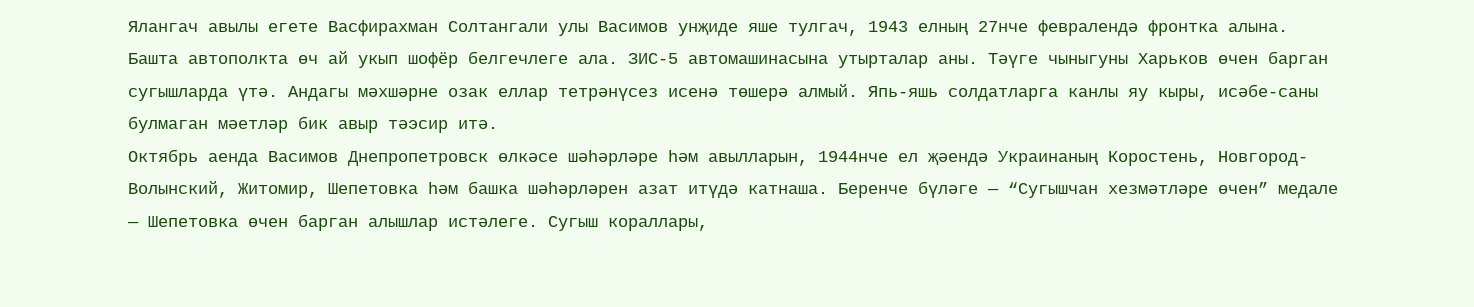Ялангач авылы егете Васфирахман Солтангали улы Васимов унҗиде яше тулгач, 1943 елның 27нче февралендә фронтка алына. Башта автополкта өч ай укып шофёр белгечлеге ала. ЗИС-5 автомашинасына утырталар аны. Тәүге чыныгуны Харьков өчен барган сугышларда үтә. Андагы мәхшәрне озак еллар тетрәнүсез исенә төшерә алмый. Япь-яшь солдатларга канлы яу кыры, исәбе-саны булмаган мәетләр бик авыр тәэсир итә.
Октябрь аенда Васимов Днепропетровск өлкәсе шәһәрләре һәм авылларын, 1944нче ел җәендә Украинаның Коростень, Новгород-Волынский, Житомир, Шепетовка һәм башка шәһәрләрен азат итүдә катнаша. Беренче бүләге — “Сугышчан хезмәтләре өчен” медале — Шепетовка өчен барган алышлар истәлеге. Сугыш кораллары,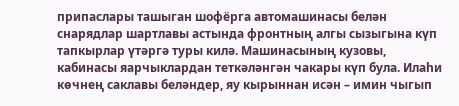припаслары ташыган шофёрга автомашинасы белән снарядлар шартлавы астында фронтның алгы сызыгына күп тапкырлар үтәргә туры килә. Машинасының кузовы, кабинасы яарчыклардан теткәләнгән чакары күп була. Илаһи көчнең саклавы беләндер, яу кырыннан исән – имин чыгып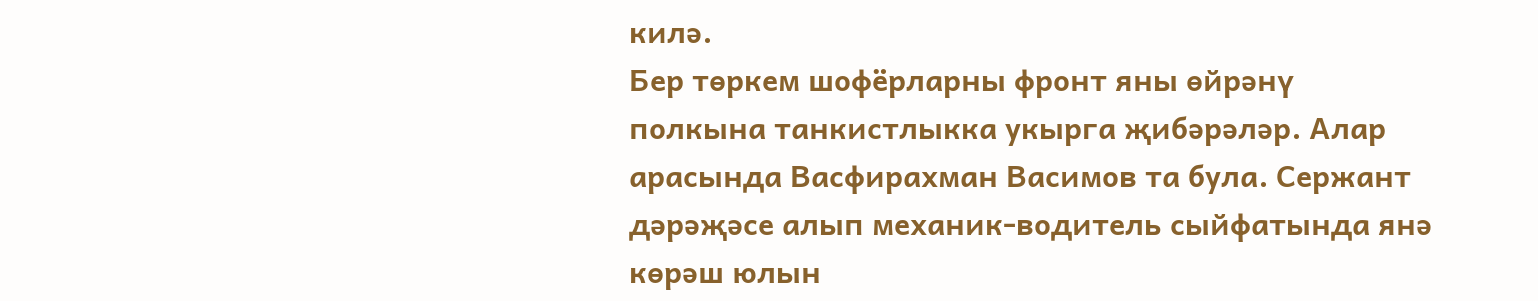килә.
Бер төркем шофёрларны фронт яны өйрәнү полкына танкистлыкка укырга җибәрәләр. Алар арасында Васфирахман Васимов та була. Сержант дәрәҗәсе алып механик-водитель сыйфатында янә көрәш юлын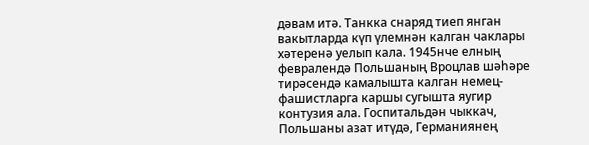дәвам итә. Танкка снаряд тиеп янган вакытларда күп үлемнән калган чаклары хәтеренә уелып кала. 1945нче елның февралендә Польшаның Вроцлав шәһәре тирәсендә камалышта калган немец-фашистларга каршы сугышта яугир контузия ала. Госпитальдән чыккач, Польшаны азат итүдә, Германиянең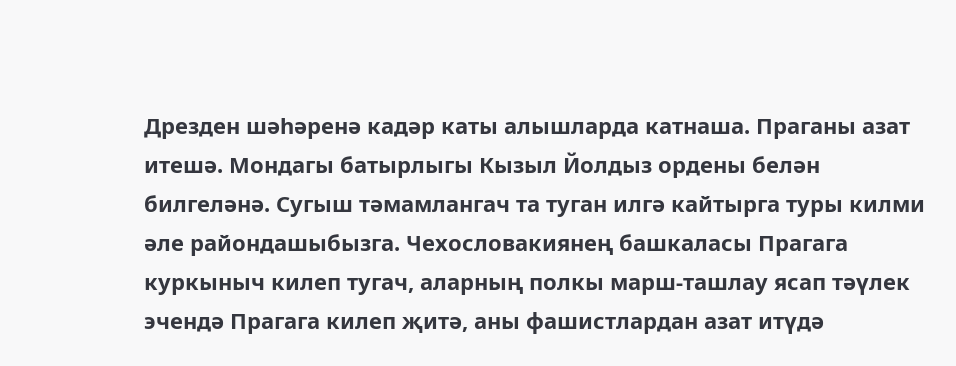Дрезден шәһәренә кадәр каты алышларда катнаша. Праганы азат итешә. Мондагы батырлыгы Кызыл Йолдыз ордены белән билгеләнә. Сугыш тәмамлангач та туган илгә кайтырга туры килми әле райондашыбызга. Чехословакиянең башкаласы Прагага куркыныч килеп тугач, аларның полкы марш-ташлау ясап тәүлек эчендә Прагага килеп җитә, аны фашистлардан азат итүдә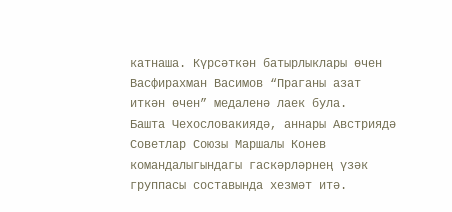катнаша. Күрсәткән батырлыклары өчен Васфирахман Васимов “Праганы азат иткән өчен” медаленә лаек була.
Башта Чехословакиядә, аннары Австриядә Советлар Союзы Маршалы Конев командалыгындагы гаскәрләрнең үзәк группасы составында хезмәт итә.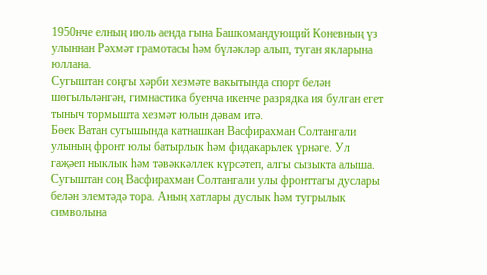1950нче елның июль аенда гына Башкомандующий Коневның үз улыннан Рәхмәт грамотасы һәм бүләкләр алып, туган якларына юллана.
Сугыштан соңгы хәрби хезмәте вакытында спорт белән шөгыльләнгән, гимнастика буенча икенче разрядка ия булган егет тыныч тормышта хезмәт юлын дәвам итә.
Бөек Ватан сугышында катнашкан Васфирахман Солтангали улының фронт юлы батырлык һәм фидакарьлек үрнәге. Ул гаҗәеп ныклык һәм тәвәккәллек күрсәтеп, алгы сызыкта алыша. Сугыштан соң Васфирахман Солтангали улы фронттагы дуслары белән элемтәдә тора. Аның хатлары дуслык һәм тугрылык символына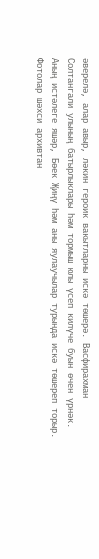әверелә, алар авыр, ләкин героик вакытларны искә төшерә. Васфирахман Солтангали улының батырлыклары һәм тормыш юлы үсеп килүче буын өчен үрнәк. Аның истәлеге яшәр, Бөек Җиңү һәм аны яулаучылар турында искә төшереп торыр.
Фотолар шәхси архивтан